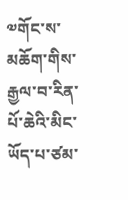༧གོང་ས་མཆོག་གིས་རྒྱལ་བ་རིན་པོ་ཆེའི་མིང་ཡོད་པ་ཙམ་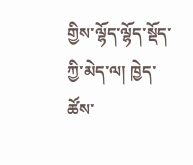གྱིས་ལྷོད་ལྷོད་སྡོད་ཀྱི་མེད་ལ། ཁྱེད་ཚོས་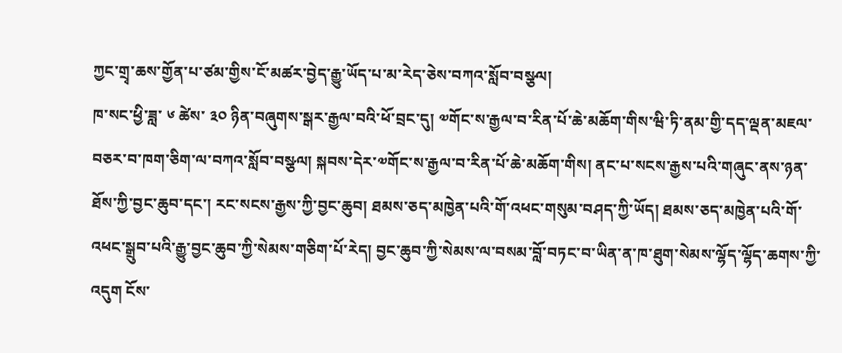ཀྱང་གྲྭ་ཆས་གྱོན་པ་ཙམ་གྱིས་ངོ་མཚར་བྱེད་རྒྱུ་ཡོད་པ་མ་རེད་ཅེས་བཀའ་སློབ་བསྩལ།
ཁ་སང་ཕྱི་ཟླ་ ༦ ཚེས་ ༣༠ ཉིན་བཞུགས་སྒར་རྒྱལ་བའི་ཕོ་བྲང་དུ། ༧གོང་ས་རྒྱལ་བ་རིན་པོ་ཆེ་མཆོག་གིས་ཝི་ཏི་ནམ་གྱི་དད་ལྡན་མཇལ་བཅར་བ་ཁག་ཅིག་ལ་བཀའ་སློབ་བསྩལ། སྐབས་དེར་༧གོང་ས་རྒྱལ་བ་རིན་པོ་ཆེ་མཆོག་གིས། ནང་པ་སངས་རྒྱས་པའི་གཞུང་ནས་ཉན་ཐོས་ཀྱི་བྱང་ཆུབ་དང་། རང་སངས་རྒྱས་ཀྱི་བྱང་ཆུབ། ཐམས་ཅད་མཁྱེན་པའི་གོ་འཕང་གསུམ་བཤད་ཀྱི་ཡོད། ཐམས་ཅད་མཁྱེན་པའི་གོ་འཕང་སྒྲུབ་པའི་རྒྱུ་བྱང་ཆུབ་ཀྱི་སེམས་གཅིག་པོ་རེད། བྱང་ཆུབ་ཀྱི་སེམས་ལ་བསམ་བློ་བཏང་བ་ཡིན་ན་ཁ་ཐུག་སེམས་ལྷོད་ལྷོད་ཆགས་ཀྱི་འདུག ངོས་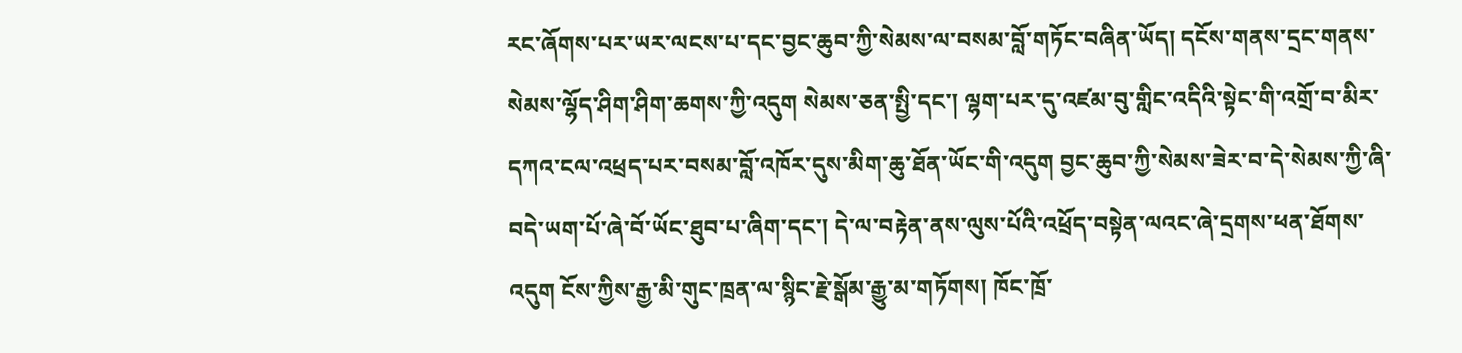རང་ཞོགས་པར་ཡར་ལངས་པ་དང་བྱང་ཆུབ་ཀྱི་སེམས་ལ་བསམ་བློ་གཏོང་བཞིན་ཡོད། དངོས་གནས་དྲང་གནས་སེམས་ལྷོད་ཤིག་ཤིག་ཆགས་ཀྱི་འདུག སེམས་ཅན་སྤྱི་དང་། ལྷག་པར་དུ་འཛམ་བུ་གླིང་འདིའི་སྟེང་གི་འགྲོ་བ་མིར་དཀའ་ངལ་འཕྲད་པར་བསམ་བློ་འཁོར་དུས་མིག་ཆུ་ཐོན་ཡོང་གི་འདུག བྱང་ཆུབ་ཀྱི་སེམས་ཟེར་བ་དེ་སེམས་ཀྱི་ཞི་བདེ་ཡག་པོ་ཞེ་བོ་ཡོང་ཐུབ་པ་ཞིག་དང་། དེ་ལ་བརྟེན་ནས་ལུས་པོའི་འཕྲོད་བསྟེན་ལའང་ཞེ་དྲགས་ཕན་ཐོགས་འདུག ངོས་ཀྱིས་རྒྱ་མི་གུང་ཁྲན་ལ་སྙིང་རྗེ་སྒོམ་རྒྱུ་མ་གཏོགས། ཁོང་ཁྲོ་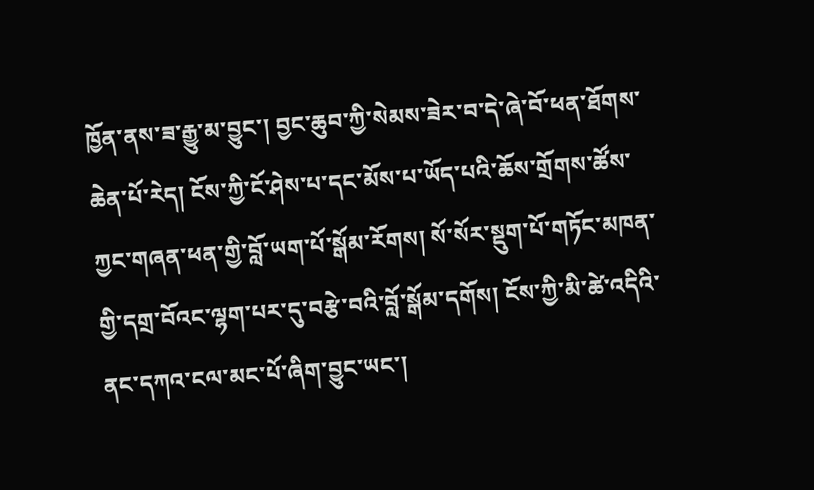ཁྱོན་ནས་ཟ་རྒྱུ་མ་བྱུང་། བྱང་ཆུབ་ཀྱི་སེམས་ཟེར་བ་དེ་ཞེ་བོ་ཕན་ཐོགས་ཆེན་པོ་རེད། ངོས་ཀྱི་ངོ་ཤེས་པ་དང་མོས་པ་ཡོད་པའི་ཆོས་གྲོགས་ཚོས་ཀྱང་གཞན་ཕན་གྱི་བློ་ཡག་པོ་སྒོམ་རོགས། སོ་སོར་སྡུག་པོ་གཏོང་མཁན་གྱི་དགྲ་བོའང་ལྷག་པར་དུ་བརྩེ་བའི་བློ་སྒོམ་དགོས། ངོས་ཀྱི་མི་ཚེ་འདིའི་ནང་དཀའ་ངལ་མང་པོ་ཞིག་བྱུང་ཡང་།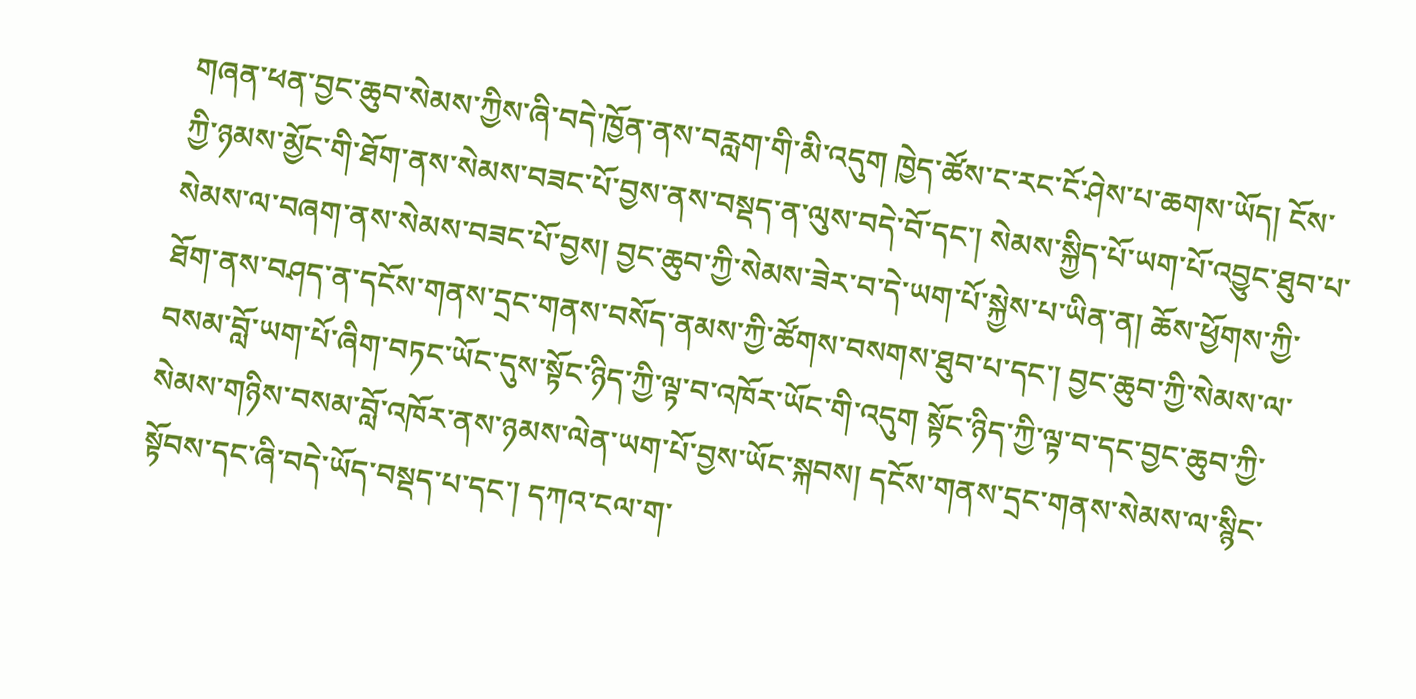གཞན་ཕན་བྱང་ཆུབ་སེམས་ཀྱིས་ཞི་བདེ་ཁྱོན་ནས་བརླག་གི་མི་འདུག ཁྱེད་ཚོས་ང་རང་ངོ་ཤེས་པ་ཆགས་ཡོད། ངོས་ཀྱི་ཉམས་མྱོང་གི་ཐོག་ནས་སེམས་བཟང་པོ་བྱས་ནས་བསྡད་ན་ལུས་བདེ་བོ་དང་། སེམས་སྐྱིད་པོ་ཡག་པོ་འབྱུང་ཐུབ་པ་སེམས་ལ་བཞག་ནས་སེམས་བཟང་པོ་བྱས། བྱང་ཆུབ་ཀྱི་སེམས་ཟེར་བ་དེ་ཡག་པོ་སྐྱེས་པ་ཡིན་ན། ཆོས་ཕྱོགས་ཀྱི་ཐོག་ནས་བཤད་ན་དངོས་གནས་དྲང་གནས་བསོད་ནམས་ཀྱི་ཚོགས་བསགས་ཐུབ་པ་དང་། བྱང་ཆུབ་ཀྱི་སེམས་ལ་བསམ་བློ་ཡག་པོ་ཞིག་བཏང་ཡོང་དུས་སྟོང་ཉིད་ཀྱི་ལྟ་བ་འཁོར་ཡོང་གི་འདུག སྟོང་ཉིད་ཀྱི་ལྟ་བ་དང་བྱང་ཆུབ་ཀྱི་སེམས་གཉིས་བསམ་བློ་འཁོར་ནས་ཉམས་ལེན་ཡག་པོ་བྱས་ཡོང་སྐབས། དངོས་གནས་དྲང་གནས་སེམས་ལ་སྙིང་སྟོབས་དང་ཞི་བདེ་ཡོད་བསྡད་པ་དང་། དཀའ་ངལ་ག་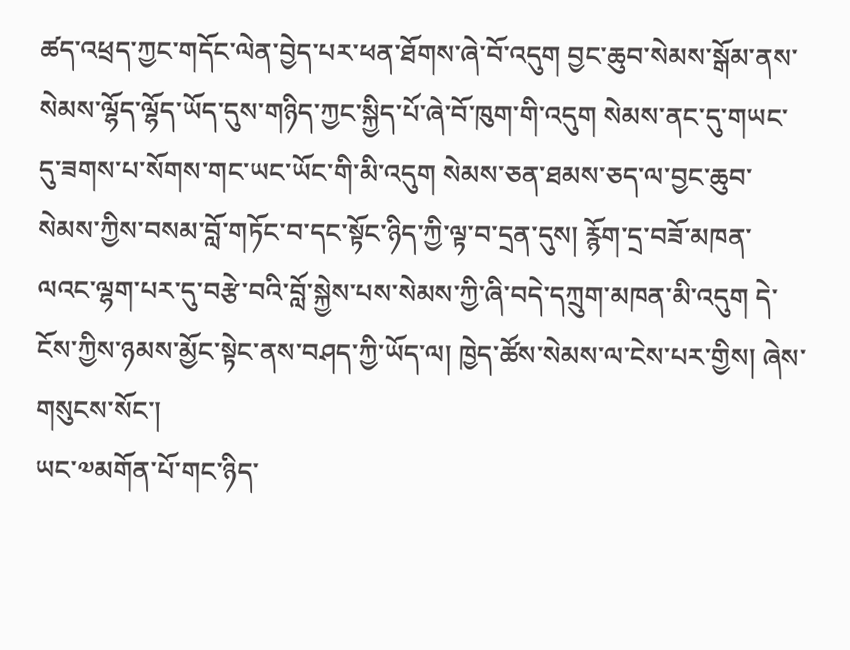ཚད་འཕྲད་ཀྱང་གདོང་ལེན་བྱེད་པར་ཕན་ཐོགས་ཞེ་བོ་འདུག བྱང་ཆུབ་སེམས་སྒོམ་ནས་སེམས་ལྷོད་ལྷོད་ཡོད་དུས་གཉིད་ཀྱང་སྐྱིད་པོ་ཞེ་བོ་ཁུག་གི་འདུག སེམས་ནང་དུ་གཡང་དུ་ཟགས་པ་སོགས་གང་ཡང་ཡོང་གི་མི་འདུག སེམས་ཅན་ཐམས་ཅད་ལ་བྱང་ཆུབ་སེམས་ཀྱིས་བསམ་བློ་གཏོང་བ་དང་སྟོང་ཉིད་ཀྱི་ལྟ་བ་དྲན་དུས། རྙོག་དྲ་བཟོ་མཁན་ལའང་ལྷག་པར་དུ་བརྩེ་བའི་བློ་སྐྱེས་པས་སེམས་ཀྱི་ཞི་བདེ་དཀྲུག་མཁན་མི་འདུག དེ་ངོས་ཀྱིས་ཉམས་མྱོང་སྟེང་ནས་བཤད་ཀྱི་ཡོད་ལ། ཁྱེད་ཚོས་སེམས་ལ་ངེས་པར་གྱིས། ཞེས་གསུངས་སོང་།
ཡང་༧མགོན་པོ་གང་ཉིད་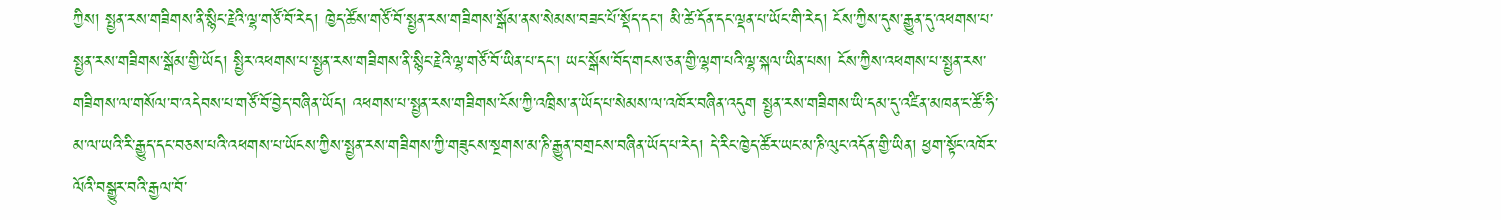ཀྱིས། སྤྱན་རས་གཟིགས་ནི་སྙིང་རྗེའི་ལྷ་གཙོ་བོ་རེད། ཁྱེད་ཚོས་གཙོ་བོ་སྤྱན་རས་གཟིགས་སྒོམ་ནས་སེམས་བཟང་པོ་སྡོད་དང་། མི་ཚེ་དོན་དང་ལྡན་པ་ཡོང་གི་རེད། ངོས་ཀྱིས་དུས་རྒྱུན་དུ་འཕགས་པ་སྤྱན་རས་གཟིགས་སྒོམ་གྱི་ཡོད། སྤྱིར་འཕགས་པ་སྤྱན་རས་གཟིགས་ནི་སྙིང་རྗེའི་ལྷ་གཙོ་བོ་ཡིན་པ་དང་། ཡང་སྒོས་བོད་གངས་ཅན་གྱི་ལྷག་པའི་ལྷ་སྐལ་ཡིན་པས། ངོས་ཀྱིས་འཕགས་པ་སྤྱན་རས་གཟིགས་ལ་གསོལ་བ་འདེབས་པ་གཙོ་བོ་བྱེད་བཞིན་ཡོད། འཕགས་པ་སྤྱན་རས་གཟིགས་ངོས་ཀྱི་འཁྲིས་ན་ཡོད་པ་སེམས་ལ་འཁོར་བཞིན་འདུག སྤྱན་རས་གཟིགས་ཡི་དམ་དུ་འཛིན་མཁན་ང་ཚོ་ཧི་མ་ལ་ཡའི་རི་རྒྱུད་དང་བཅས་པའི་འཕགས་པ་ཡོངས་ཀྱིས་སྤྱན་རས་གཟིགས་ཀྱི་གཟུངས་སྔགས་མ་ཎི་རྒྱུན་བགྲངས་བཞིན་ཡོད་པ་རེད། དེ་རིང་ཁྱེད་ཚོར་ཡང་མ་ཎི་ལུང་འདོན་གྱི་ཡིན། ཕྱག་སྟོང་འཁོར་ལོའི་བསྒྱུར་བའི་རྒྱལ་བོ་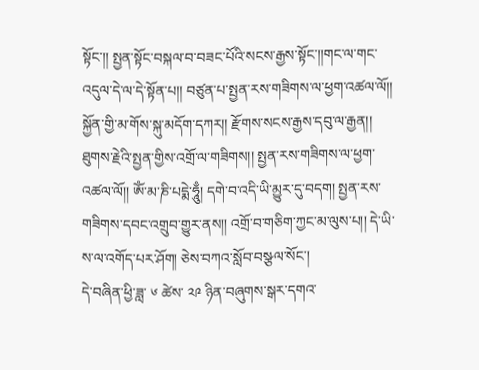སྟོང་།། སྤྱན་སྟོང་བསྐལ་བ་བཟང་པོའི་སངས་རྒྱས་སྟོང་།།གང་ལ་གང་འདུལ་དེ་ལ་དེ་སྟོན་པ།། བཙུན་པ་སྤྱན་རས་གཟིགས་ལ་ཕྱག་འཚལ་ལོ།། སྐྱོན་གྱི་མ་གོས་སྐུ་མདོག་དཀར།། རྫོགས་སངས་རྒྱས་དབུ་ལ་རྒྱན།། ཐུགས་རྗེའི་སྤྱན་གྱིས་འགྲོ་ལ་གཟིགས།། སྤྱན་རས་གཟིགས་ལ་ཕྱག་འཚལ་ལོ།། ཨོཾ་མ་ཎི་པདྨེ་ཧཱུྃ། དགེ་བ་འདི་ཡི་མྱུར་དུ་བདག། སྤྱན་རས་གཟིགས་དབང་འགྲུབ་གྱུར་ནས།། འགྲོ་བ་གཅིག་ཀྱང་མ་ལུས་པ།། དེ་ཡི་ས་ལ་འགོད་པར་ཤོག། ཅེས་བཀའ་སློབ་བསྩལ་སོང་།
དེ་བཞིན་ཕྱི་ཟླ་ ༦ ཚེས་ ༢༩ ཉིན་བཞུགས་སྒར་དགའ་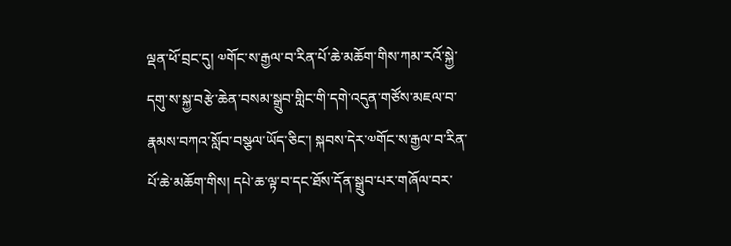ལྡན་ཕོ་བྲང་དུ། ༧གོང་ས་རྒྱལ་བ་རིན་པོ་ཆེ་མཆོག་གིས་ཀམ་རའོ་སྐྱེ་དགུ་ས་སྐྱ་བརྩེ་ཆེན་བསམ་སྒྲུབ་གླིང་གི་དགེ་འདུན་གཙོས་མཇལ་བ་རྣམས་བཀའ་སློབ་བསྩལ་ཡོད་ཅིང་། སྐབས་དེར་༧གོང་ས་རྒྱལ་བ་རིན་པོ་ཆེ་མཆོག་གིས། དཔེ་ཆ་ལྟ་བ་དང་ཐོས་དོན་སྒྲུབ་པར་གཞོལ་བར་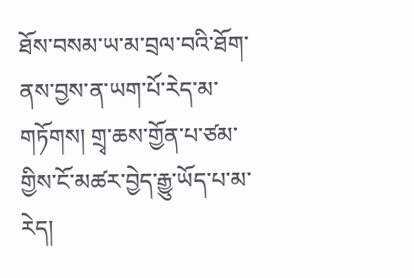ཐོས་བསམ་ཡ་མ་བྲལ་བའི་ཐོག་ནས་བྱས་ན་ཡག་པོ་རེད་མ་གཏོགས། གྲྭ་ཆས་གྱོན་པ་ཙམ་གྱིས་ངོ་མཚར་བྱེད་རྒྱུ་ཡོད་པ་མ་རེད།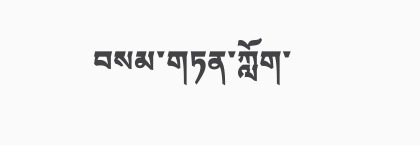བསམ་གཏན་ཀློག་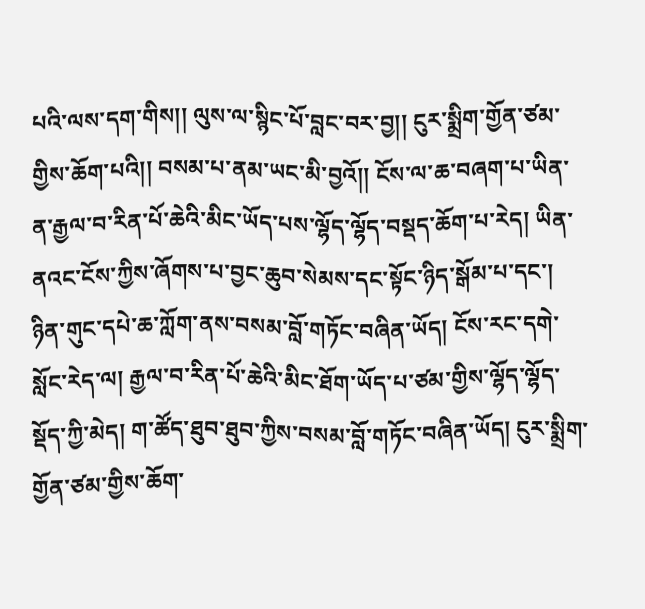པའི་ལས་དག་གིས།། ལུས་ལ་སྙིང་པོ་བླང་བར་བྱ།། ངུར་སྨྲིག་གྱོན་ཙམ་གྱིས་ཆོག་པའི།། བསམ་པ་ནམ་ཡང་མི་བྱའོ།། ངོས་ལ་ཆ་བཞག་པ་ཡིན་ན་རྒྱལ་བ་རིན་པོ་ཆེའི་མིང་ཡོད་པས་ལྷོད་ལྷོད་བསྡད་ཆོག་པ་རེད། ཡིན་ནའང་ངོས་ཀྱིས་ཞོགས་པ་བྱང་ཆུབ་སེམས་དང་སྟོང་ཉིད་སྒོམ་པ་དང་། ཉིན་གུང་དཔེ་ཆ་ཀློག་ནས་བསམ་བློ་གཏོང་བཞིན་ཡོད། ངོས་རང་དགེ་སློང་རེད་ལ། རྒྱལ་བ་རིན་པོ་ཆེའི་མིང་ཐོག་ཡོད་པ་ཙམ་གྱིས་ལྷོད་ལྷོད་སྡོད་ཀྱི་མེད། ག་ཚོད་ཐུབ་ཐུབ་ཀྱིས་བསམ་བློ་གཏོང་བཞིན་ཡོད། ངུར་སྨྲིག་གྱོན་ཙམ་གྱིས་ཆོག་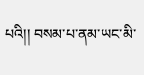པའི།། བསམ་པ་ནམ་ཡང་མི་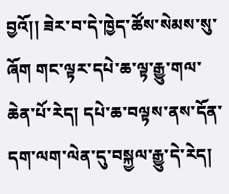བྱའོ།། ཟེར་བ་དེ་ཁྱེད་ཚོས་སེམས་སུ་ཞོག གང་ལྟར་དཔེ་ཆ་ལྟ་རྒྱུ་གལ་ཆེན་པོ་རེད། དཔེ་ཆ་བལྟས་ནས་དོན་དག་ལག་ལེན་དུ་བསྐྱལ་རྒྱུ་དེ་རེད།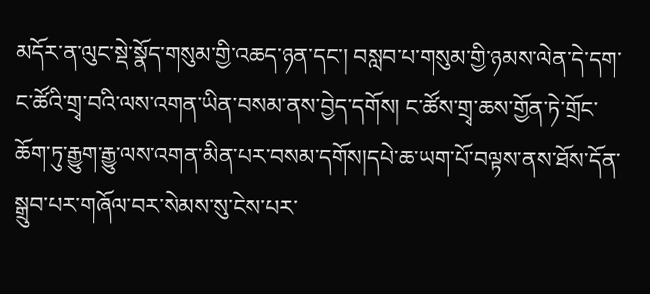མདོར་ན་ལུང་སྡེ་སྣོད་གསུམ་གྱི་འཆད་ཉན་དང་། བསླབ་པ་གསུམ་གྱི་ཉམས་ལེན་དེ་དག་ང་ཚོའི་གྲྭ་བའི་ལས་འགན་ཡིན་བསམ་ནས་བྱེད་དགོས། ང་ཚོས་གྲྭ་ཆས་གྱོན་ཏེ་གྲོང་ཆོག་ཏུ་རྒྱུག་རྒྱུ་ལས་འགན་མིན་པར་བསམ་དགོས།དཔེ་ཆ་ཡག་པོ་བལྟས་ནས་ཐོས་དོན་སྒྲུབ་པར་གཞོལ་བར་སེམས་སུ་ངེས་པར་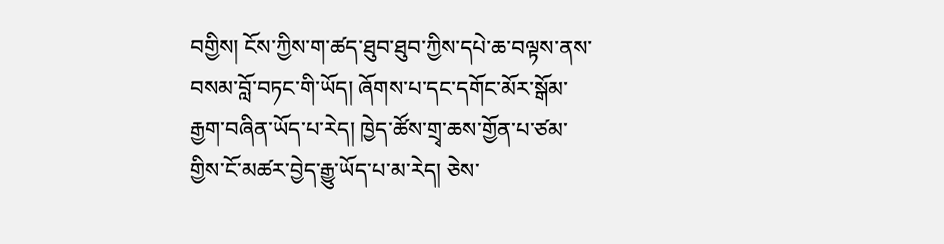བགྱིས། ངོས་ཀྱིས་ག་ཚད་ཐུབ་ཐུབ་ཀྱིས་དཔེ་ཆ་བལྟས་ནས་བསམ་བློ་བཏང་གི་ཡོད། ཞོགས་པ་དང་དགོང་མོར་སྒོམ་རྒྱག་བཞིན་ཡོད་པ་རེད། ཁྱེད་ཚོས་གྲྭ་ཆས་གྱོན་པ་ཙམ་གྱིས་ངོ་མཚར་བྱེད་རྒྱུ་ཡོད་པ་མ་རེད། ཅེས་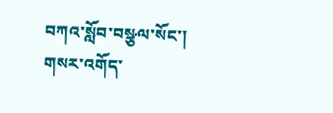བཀའ་སློབ་བསྩལ་སོང་།
གསར་འགོད་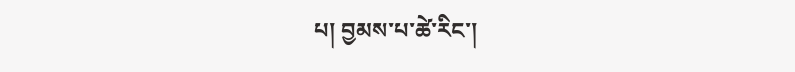པ། བྱམས་པ་ཚེ་རིང་།